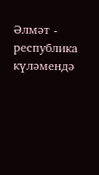Әлмәт - республика күләмендә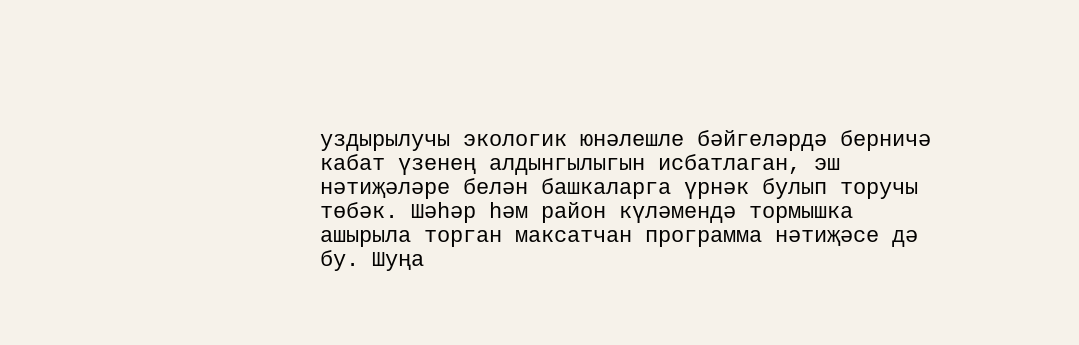уздырылучы экологик юнәлешле бәйгеләрдә берничә кабат үзенең алдынгылыгын исбатлаган, эш нәтиҗәләре белән башкаларга үрнәк булып торучы төбәк. Шәһәр һәм район күләмендә тормышка ашырыла торган максатчан программа нәтиҗәсе дә бу. Шуңа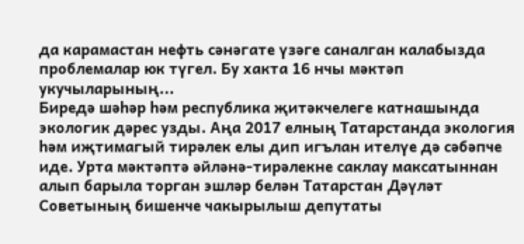да карамастан нефть сәнәгате үзәге саналган калабызда проблемалар юк түгел. Бу хакта 16 нчы мәктәп укучыларының...
Биредә шәһәр һәм республика җитәкчелеге катнашында экологик дәрес узды. Аңа 2017 елның Татарстанда экология һәм иҗтимагый тирәлек елы дип игълан ителүе дә сәбәпче иде. Урта мәктәптә әйләнә-тирәлекне саклау максатыннан алып барыла торган эшләр белән Татарстан Дәүләт Советының бишенче чакырылыш депутаты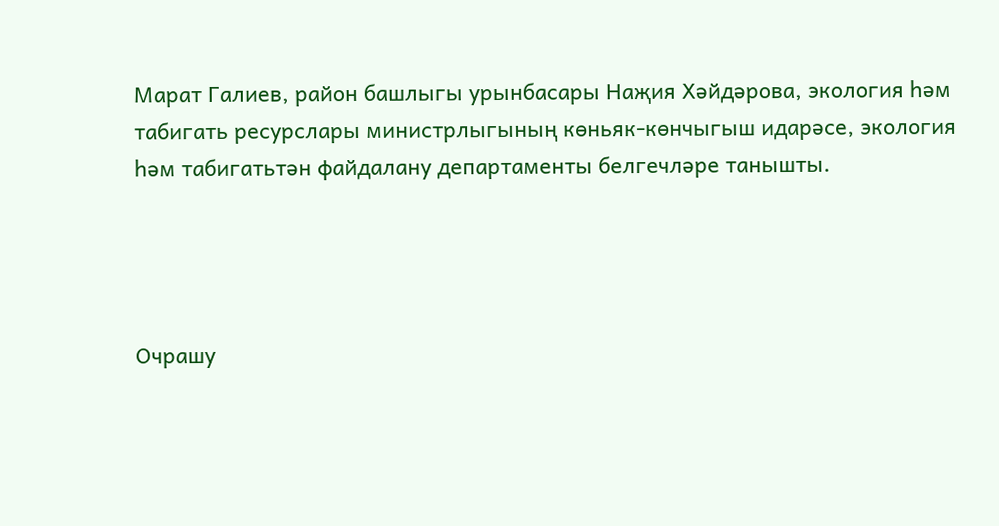Марат Галиев, район башлыгы урынбасары Наҗия Хәйдәрова, экология һәм табигать ресурслары министрлыгының көньяк-көнчыгыш идарәсе, экология һәм табигатьтән файдалану департаменты белгечләре танышты.




Очрашу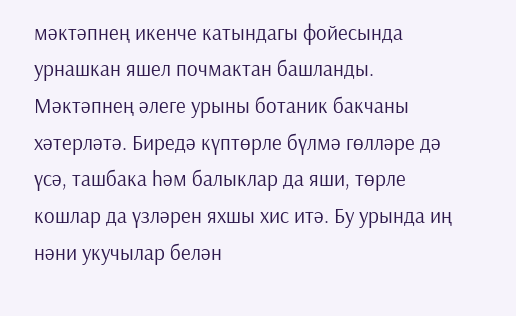мәктәпнең икенче катындагы фойесында урнашкан яшел почмактан башланды. Мәктәпнең әлеге урыны ботаник бакчаны хәтерләтә. Биредә күптөрле бүлмә гөлләре дә үсә, ташбака һәм балыклар да яши, төрле кошлар да үзләрен яхшы хис итә. Бу урында иң нәни укучылар белән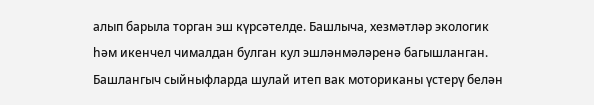алып барыла торган эш күрсәтелде. Башлыча, хезмәтләр экологик һәм икенчел чималдан булган кул эшләнмәләренә багышланган. Башлангыч сыйныфларда шулай итеп вак моториканы үстерү белән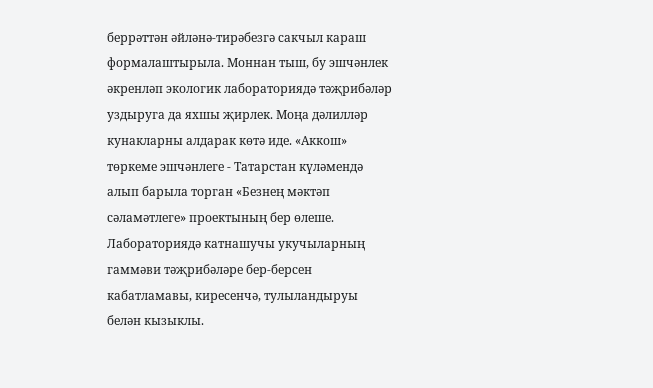беррәттән әйләнә-тирәбезгә сакчыл караш формалаштырыла. Моннан тыш, бу эшчәнлек әкренләп экологик лабораториядә тәҗрибәләр уздыруга да яхшы җирлек. Моңа дәлилләр кунакларны алдарак көтә иде. «Аккош» төркеме эшчәнлеге - Татарстан күләмендә алып барыла торган «Безнең мәктәп сәламәтлеге» проектының бер өлеше. Лабораториядә катнашучы укучыларның гаммәви тәҗрибәләре бер-берсен кабатламавы, киресенчә, тулыландыруы белән кызыклы.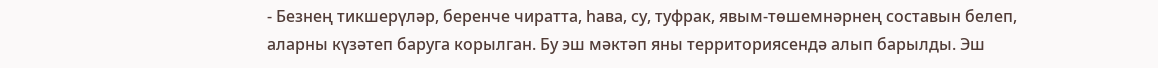- Безнең тикшерүләр, беренче чиратта, һава, су, туфрак, явым-төшемнәрнең составын белеп, аларны күзәтеп баруга корылган. Бу эш мәктәп яны территориясендә алып барылды. Эш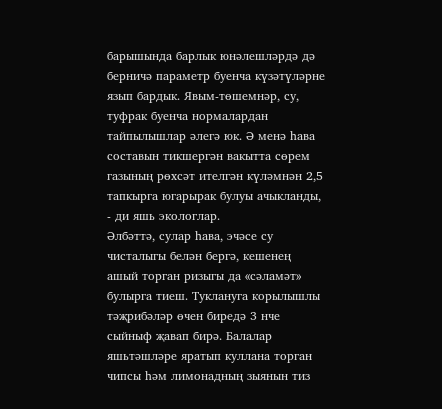барышында барлык юнәлешләрдә дә берничә параметр буенча күзәтүләрне язып бардык. Явым-төшемнәр, су, туфрак буенча нормалардан тайпылышлар әлегә юк. Ә менә һава составын тикшергән вакытта сөрем газының рөхсәт ителгән күләмнән 2,5 тапкырга югарырак булуы ачыкланды, - ди яшь экологлар.
Әлбәттә, сулар һава, эчәсе су чисталыгы белән бергә, кешенең ашый торган ризыгы да «сәламәт» булырга тиеш. Туклануга корылышлы тәҗрибәләр өчен биредә 3 нче сыйныф җавап бирә. Балалар яшьтәшләре яратып куллана торган чипсы һәм лимонадның зыянын тиз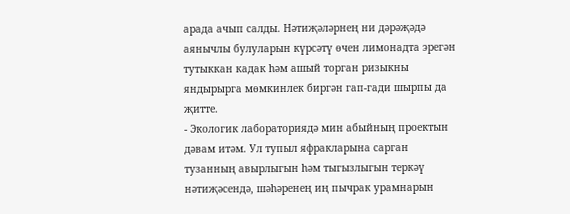арада ачып салды. Нәтиҗәләрнең ни дәрәҗәдә аянычлы булуларын күрсәтү өчен лимонадта эрегән тутыккан кадак һәм ашый торган ризыкны яндырырга мөмкинлек биргән гап-гади шырпы да җитте.
- Экологик лабораториядә мин абыйның проектын дәвам итәм. Ул тупыл яфракларына сарган тузанның авырлыгын һәм тыгызлыгын теркәү нәтиҗәсендә, шәһәренең иң пычрак урамнарын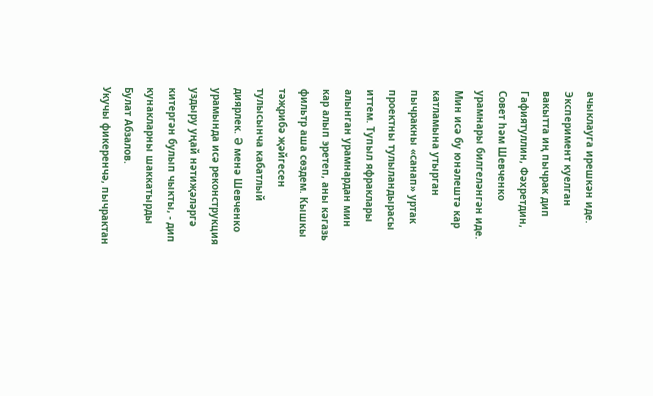ачыклауга ирешкән иде. Эксперимент куелган вакытта иң пычрак дип Гафиятуллин, Фәхретдин, Совет һәм Шевченко урамнары билгеләнгән иде. Мин исә бу юнәлештә кар катламына утырган пычракны «санап» уртак проектны тулыландырасы иттем. Тупыл яфраклары алынган урамнардан мин кар алып эретеп, аны кәгазь фильтр аша сөздем. Кышкы тәҗрибә җәйгесен тулысынча кабатлый диярлек. Ә менә Шевченко урамында исә реконструкция уздыру уңай нәтиҗәләргә китергән булып чыкты, - дип кунакларны шаккатырды Булат Абзалов.
Укучы фикеренчә, пычрактан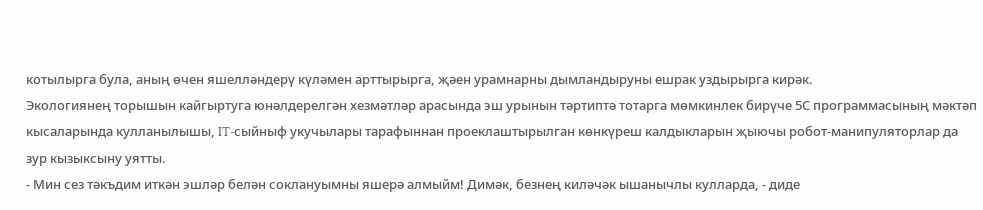котылырга була, аның өчен яшелләндерү күләмен арттырырга, җәен урамнарны дымландыруны ешрак уздырырга кирәк.
Экологиянең торышын кайгыртуга юнәлдерелгән хезмәтләр арасында эш урынын тәртиптә тотарга мөмкинлек бирүче 5С программасының мәктәп кысаларында кулланылышы, IT-сыйныф укучылары тарафыннан проеклаштырылган көнкүреш калдыкларын җыючы робот-манипуляторлар да зур кызыксыну уятты.
- Мин сез тәкъдим иткән эшләр белән соклануымны яшерә алмыйм! Димәк, безнең киләчәк ышанычлы кулларда, - диде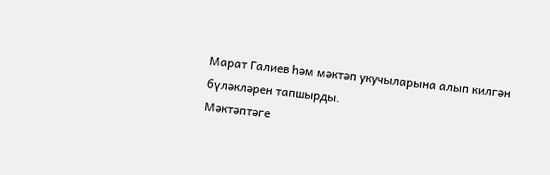Марат Галиев һәм мәктәп укучыларына алып килгән бүләкләрен тапшырды.
Мәктәптәге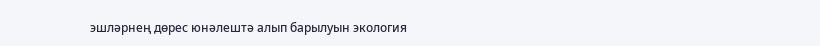эшләрнең дөрес юнәлештә алып барылуын экология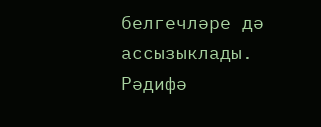белгечләре дә ассызыклады.
Рәдифә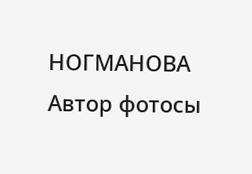НОГМАНОВА
Автор фотосы